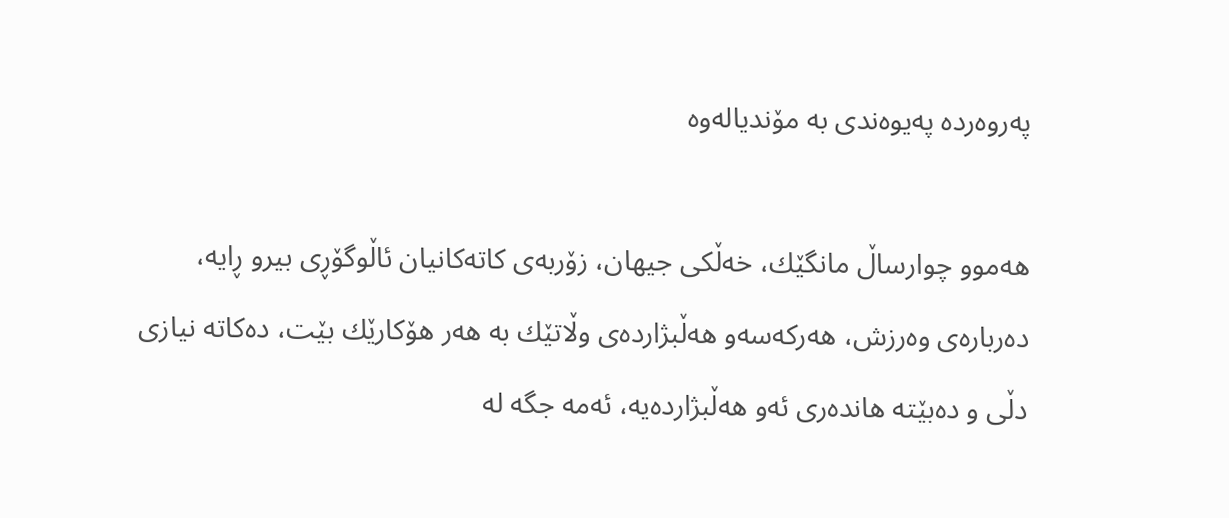په‌روه‌رده‌ په‌یوه‌ندی‌ به‌ مۆندیاله‌وه‌

هه‌موو چوارساڵ مانگێك، خه‌ڵكی‌ جیهان، زۆربه‌ی‌ كاته‌كانیان ئاڵوگۆڕی‌ بیرو ڕایه‌، ده‌رباره‌ی‌ وه‌رزش، هه‌ركه‌سه‌و هه‌ڵبژارده‌ی‌ وڵاتێك به‌ هه‌ر هۆكارێك بێت، ده‌كاته‌ نیازی‌ دڵی‌ و ده‌بێته‌ هانده‌ری‌ ئه‌و هه‌ڵبژارده‌یه‌، ئه‌مه‌ جگه‌ له‌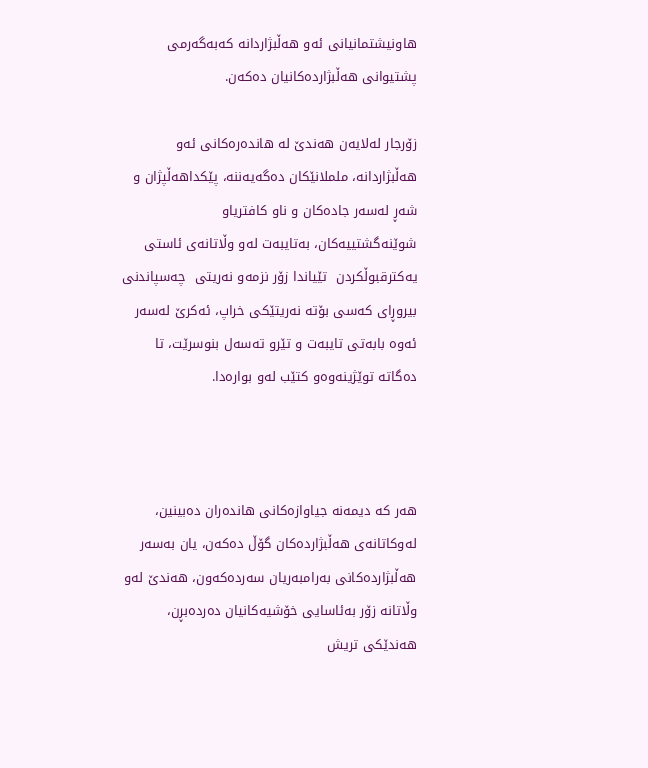هاونیشتمانیانی‌ ئه‌و هه‌ڵبژاردانه‌ كه‌به‌گه‌رمی‌ پشتیوانی‌ هه‌ڵبژارده‌كانیان ده‌كه‌ن.

زۆرجار له‌لایه‌ن هه‌ندێ‌ له‌ هانده‌ره‌كانی‌ ئه‌و هه‌ڵبژاردانه‌، ململانێكان ده‌گه‌یه‌ننه‌، پێكداهه‌ڵپژان و شه‌ڕ له‌سه‌ر جاده‌كان و ناو كافتریاو شوێنه‌گشتییه‌كان، به‌تایبه‌ت له‌و وڵاتانه‌ی‌ ئاستی‌ یه‌كترقبوڵكردن  تێیاندا زۆر نزمه‌و نه‌ریتی‌  چه‌سپاندنی‌ بیروڕای‌ كه‌سی‌ بۆته‌ نه‌ریتێكی‌ خراپ، ئه‌كرێ‌ له‌سه‌ر ئه‌وه‌ بابه‌تی‌ تایبه‌ت و تێرو ته‌سه‌ل بنوسرێت، تا ده‌گاته‌ توێژینه‌وه‌و كتێب له‌و بواره‌دا.



هه‌ر كه‌ دیمه‌نه‌ جیاوازه‌كانی‌ هانده‌ران ده‌بینین، له‌وكاتانه‌ی‌ هه‌ڵبژارده‌كان گۆڵ ده‌كه‌ن، یان به‌سه‌ر هه‌ڵبژارده‌كانی‌ به‌رامبه‌ریان سه‌رده‌كه‌ون، هه‌ندێ‌ له‌و وڵاتانه‌ زۆر به‌ئاسایی‌ خۆشیه‌كانیان ده‌رده‌بڕن، هه‌ندێكی‌ تریش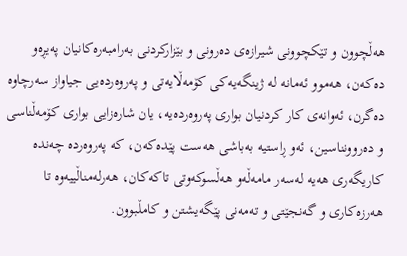هه‌ڵچوون و تێكچوونی‌ شیرازه‌ی‌ ده‌رونی‌ و بێزاركردنی‌ به‌رامبه‌ره‌كانیان په‌یڕه‌و ده‌كه‌ن، هه‌موو ئه‌مانه‌ له‌ ژینگه‌یه‌كی‌ كۆمه‌ڵایه‌تی‌ و په‌روه‌رده‌یی‌ جیاواز سه‌رچاوه‌ ده‌گرن، ئه‌وانه‌ی‌ كار كردنیان بواری‌ په‌روه‌رده‌یه‌، یان شاره‌زایی‌ بواری‌ كۆمه‌ڵناسی‌ و ده‌روونناسین، ئه‌و ڕاستیه‌ به‌باشی‌ هه‌ست پێده‌كه‌ن، كه‌ په‌روه‌رده‌ چه‌نده‌ كاریگه‌ری‌ هه‌یه‌ له‌سه‌ر مامه‌ڵه‌و هه‌ڵسوكه‌وتی‌ تاكه‌كان، هه‌رله‌مناڵییه‌وه‌ تا هه‌رزه‌كاری‌ و گه‌نجێتی‌ و ته‌مه‌نی پێگه‌یشتن و كامڵبوون.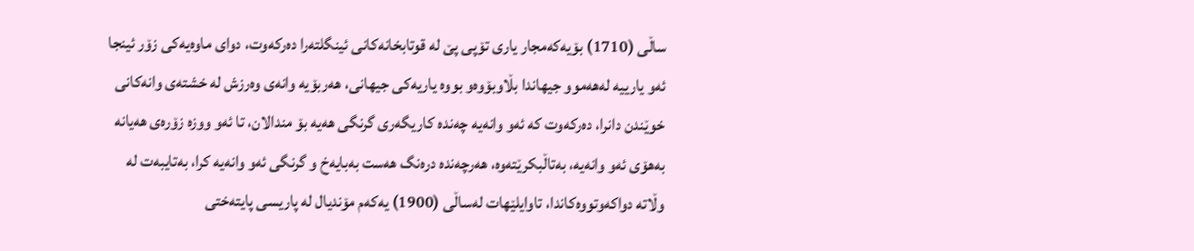ساڵی‌ (1710) بۆیه‌كه‌مجار یاری تۆپی‌ پێ‌ له‌ قوتابخانه‌كانی‌ ئینگلته‌را ده‌ركه‌وت، دوای‌ ماوه‌یه‌كی‌ زۆر ئینجا ئه‌و یارییه‌ له‌هه‌موو جیهاندا بڵاوبۆوه‌و بووه‌ یاریه‌كی‌ جیهانی‌، هه‌ربۆیه‌ وانه‌ی‌ وه‌رزش له‌ خشته‌ی‌ وانه‌كانی‌ خوێندن دانرا، ده‌ركه‌وت كه‌ ئه‌و وانه‌یه‌ چه‌نده‌ كاریگه‌ری‌ گرنگی‌ هه‌یه‌ بۆ مندالان، تا ئه‌و ووزه‌ زۆره‌ی‌ هه‌یانه‌ به‌هۆی‌ ئه‌و وانه‌یه‌، به‌تاڵبكرێته‌وه‌، هه‌رچه‌نده‌ دره‌نگ هه‌ست به‌بایه‌خ و گرنگی‌ ئه‌و وانه‌یه‌ كرا، به‌تایبه‌ت له‌ وڵاته‌ دواكه‌وتووه‌كاندا، تاوایلێهات له‌ساڵی‌ (1900) یه‌كه‌م مۆندیال له‌ پاریسی‌ پایته‌ختی‌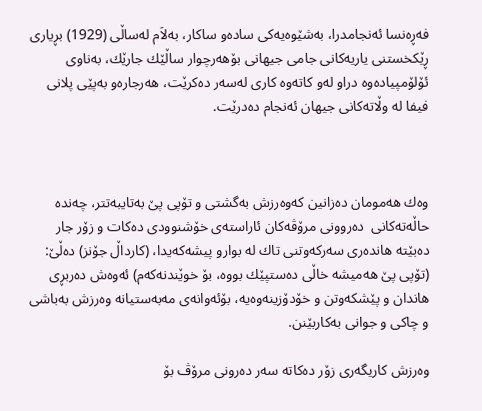فه‌ڕه‌نسا ئه‌نجامدرا، به‌شێوه‌یه‌كی‌ ساده‌و ساكار، به‌لاَم له‌ساڵی‌ (1929) بڕیاری‌ ڕێكخستنی‌ یاریه‌كانی‌ جامی‌ جیهانی‌ بۆهه‌رچوار ساڵێك جارێك، به‌ناوی‌ ئۆلۆمپیاده‌وه‌ دراو له‌و كاته‌وه‌ كاری‌ له‌سه‌ر ده‌كرێت، هه‌رجاره‌و به‌پێی‌ پلانی‌ فیفا له‌ وڵاته‌كانی‌ جیهان ئه‌نجام ده‌درێت.



وه‌ك هه‌مومان ده‌زانین كه‌وه‌رزش به‌گشتی‌ و تۆپی‌ پێ‌ به‌تایبه‌تتر، چه‌نده‌ حاڵه‌ته‌كانی‌  ده‌روونی‌ مرۆڤه‌كان ئاراسته‌ی‌ خۆشنوودی‌ ده‌كات و زۆر جار ده‌بێته‌ هانده‌ری‌ سه‌ركه‌وتنی‌ تاك له‌ بوارو پیشه‌كه‌یدا، (كارداڵ جۆنز) ده‌ڵێ‌: (تۆپی‌ پێ‌ هه‌میشه‌ خاڵی‌ ده‌ستپێك بووه‌، بۆ خوێندنه‌كه‌م) ئه‌وه‌ش ده‌ربڕی‌ هاندان و پێشكه‌وتن و خۆدۆزینه‌وه‌یه‌، بۆئه‌وانه‌ی‌ مه‌به‌ستیانه‌ وه‌رزش به‌باشی‌ و چاكی‌ و جوانی‌ به‌كاربێنن.

وه‌رزش كاریگه‌ری‌ زۆر ده‌كاته‌ سه‌ر ده‌رونی‌ مرۆڤ بۆ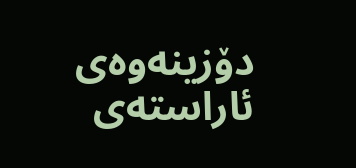دۆزینه‌وه‌ی‌ ئاراسته‌ی‌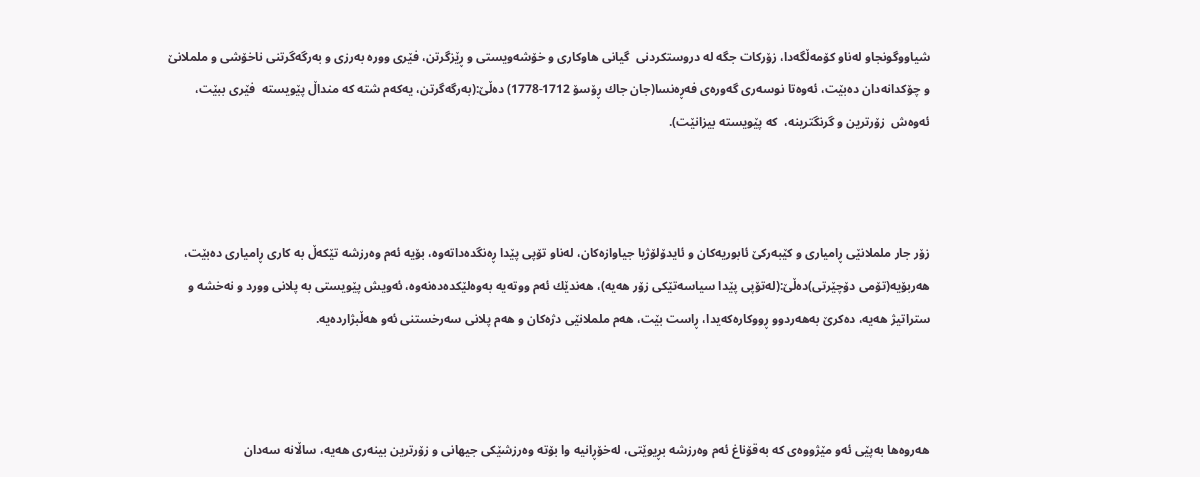شیاووگونجاو له‌ناو كۆمه‌ڵگه‌دا، زۆركات جگه‌ له‌ دروستكردنی‌  گیانی‌ هاوكاری‌ و خۆشه‌ویستی‌ و ڕێزگرتن، فێری‌ ووره‌ به‌رزی‌ و به‌رگه‌گرتنی‌ ناخۆشی‌ و ململانێ‌ و چۆكدانه‌دان ده‌بێت، ئه‌وه‌تا نوسه‌ری‌ گه‌وره‌ی‌ فه‌ڕه‌نسا(جان جاك ڕۆسۆ 1712-1778) ده‌ڵێ‌:(به‌رگه‌گرتن، یه‌كه‌م شته‌ كه‌ منداڵ پێویسته‌  فێری‌ ببێت، ئه‌وه‌ش  زۆرترین و گرنگترینه‌،  كه‌ پێویسته‌ بیزانێت).



زۆر جار ململانێی‌ ڕامیاری‌ و كێبه‌ركێ‌ ئابوریه‌كان و ئایدۆلۆژیا جیاوازه‌كان، له‌ناو تۆپی‌ پێدا ڕه‌نگده‌داته‌وه‌، بۆیه‌ ئه‌م وه‌رزشه‌ تێكه‌ڵ به‌ كاری‌ ڕامیاری‌ ده‌بێت، هه‌ربۆیه‌(تۆمی‌ دۆچێرتی‌)ده‌ڵێ‌:(له‌تۆپی‌ پێدا سیاسه‌تێكی‌ زۆر هه‌یه‌)، هه‌ندێك ئه‌م ووته‌یه‌ به‌وه‌لێكده‌ده‌نه‌وه‌، ئه‌ویش پێویستی‌ به‌ پلانی‌ وورد و نه‌خشه‌ و ستراتیژ هه‌یه‌، ده‌كرێ‌ به‌هه‌ردوو ڕووكاره‌كه‌یدا، ڕاست بێت، هه‌م ململانێی‌ دژه‌كان و هه‌م پلانی‌ سه‌رخستنی‌ ئه‌و هه‌ڵبژارده‌یه‌.



هه‌روه‌ها به‌پێی‌ ئه‌و مێژووه‌ی‌ كه‌ به‌قۆناغ ئه‌م وه‌رزشه‌ بڕیوێتی‌، له‌خۆڕانیه‌ وا بۆته‌ وه‌رزشێكی‌ جیهانی‌ و زۆرترین بینه‌ری‌ هه‌یه‌، ساڵانه‌ سه‌دان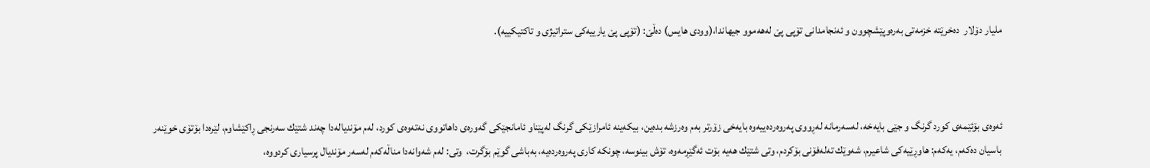ملیار دۆلار  ده‌خرێته‌ خزمه‌تی‌ به‌ره‌وپێشچوون و ئه‌نجامدانی‌ تۆپی‌ پێ‌ له‌هه‌موو جیهاندا،(وودی‌ هایس) ده‌ڵێ‌: (تۆپی‌ پێ‌ یارییه‌كی‌ ستراتیژی‌ و تاكتیكییه‌).



ئه‌وه‌ی‌ بۆئێمه‌ی‌ كورد گرنگ و جێی‌ بایه‌خه‌، له‌سه‌رمانه‌ له‌ڕووی‌ په‌روه‌رده‌ییه‌وه‌ بایه‌خی‌ زۆرتر به‌م وه‌رزشه‌ بده‌ین، بیكه‌ینه‌ ئامرازێكی‌ گرنگ له‌پێناو ئامانجێكی‌ گه‌وره‌ی‌ داهاتووی‌ نه‌ته‌وه‌ی‌ كورد، له‌م مۆندیاله‌دا چه‌ند شتێك سه‌رنجی‌ ڕاكێشاوم، لێره‌دا بۆتۆی‌ خوێنه‌ر باسیان ده‌كه‌م، یه‌كه‌م: هاوڕێیه‌كی‌ شاعیرم، شه‌وێك ته‌له‌فۆنی‌ بۆكردم، وتی‌ شتێك هه‌یه‌ بۆت ئه‌گێڕمه‌وه‌، تۆش بینوسه‌، چونكه‌ كاری‌ په‌روه‌رده‌یه‌، به‌باشی‌ گوێم بۆگرت،  وتی‌: له‌م شه‌وانه‌دا مناڵه‌كه‌م له‌سه‌ر مۆندیال پرسیاری‌ كردووه‌،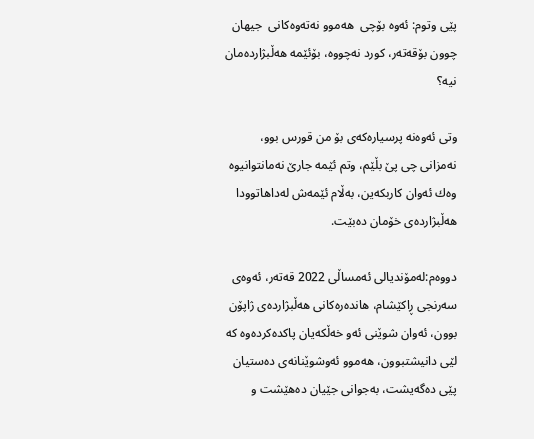پێی‌ وتوم: ئه‌وه‌ بۆچی‌  هه‌موو نه‌ته‌وه‌كانی‌  جیهان چوون بۆقه‌ته‌ر، كورد نه‌چووه‌، بۆئێمه‌ هه‌ڵبژارده‌مان نیه‌؟

وتی‌ ئه‌وه‌نه‌ پرسیاره‌كه‌ی‌ بۆ من قورس بوو، نه‌مزانی‌ چی‌ پێ بڵێم، وتم ئێمه‌ جارێ‌ نه‌مانتوانیوه‌ وه‌ك ئه‌وان كاربكه‌ین، به‌ڵام ئێمه‌ش له‌داهاتوودا  هه‌ڵبژارده‌ی‌ خۆمان ده‌بێت.

دووه‌م:له‌مۆندیالی‌ ئه‌مساڵی‌ 2022 قه‌ته‌ر، ئه‌وه‌ی‌ سه‌رنجی‌ ڕاكێشام، هانده‌ره‌كانی‌ هه‌ڵبژارده‌ی‌ ژاپۆن بوون، ئه‌وان شوێنی‌ ئه‌و خه‌ڵكه‌یان پاكده‌كرده‌وه‌ كه‌ لێی‌ دانیشتبوون، هه‌موو ئه‌وشوێنانه‌ی‌ ده‌ستیان پێی‌ ده‌گه‌یشت، به‌جوانی‌ جێیان ده‌هێشت و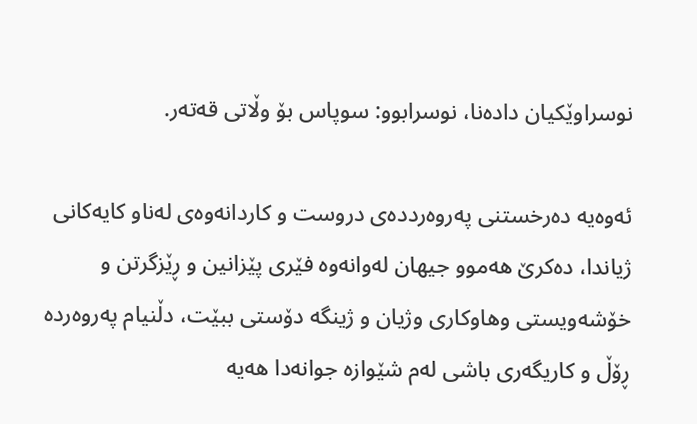نوسراوێكیان داده‌نا، نوسرابوو: سوپاس بۆ وڵاتی‌ قه‌ته‌ر.

ئه‌وه‌یه‌ ده‌رخستنی‌ په‌روه‌ردده‌ی‌ دروست و كاردانه‌وه‌ی‌ له‌ناو كایه‌كانی‌ ژیاندا، ده‌كرێ‌ هه‌موو جیهان له‌وانه‌وه‌ فێری‌ پێزانین و ڕێزگرتن و خۆشه‌ویستی‌ وهاوكاری‌ وژیان و ژینگه‌ دۆستی‌ ببێت، دڵنیام په‌روه‌رده‌ ڕۆڵ و كاریگه‌ری‌ باشی‌ له‌م شێوازه‌ جوانه‌دا هه‌یه‌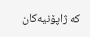كه‌ ژاپۆنیه‌كان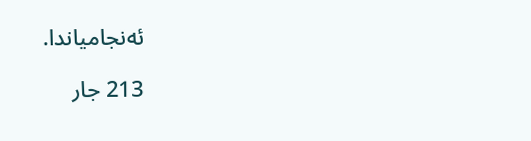ئه‌نجامیاندا.

213 جار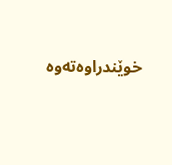خوێندراوەتەوە